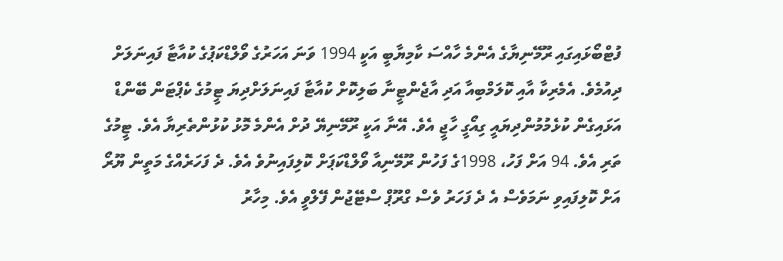ފުޓްބޯޅައިގައި ރޫމޭނިޔާގެ އެންމެ ހާއްސަ ކާމިޔާބީ އަކީ 1994 ވަނަ އަހަރުގެ ވޯލްޑްކަޕުގެ ކުއާޓާ ފައިނަލަށް ދިއުމެވެ. އެމެރިކާ އާއި ކޮލަމްބިއާ އަދި އާޖެންޓީނާ ބަލިކޮށް ކުއާޓާ ފައިނަލަށްދިޔަ ޓީމުގެ ކެޕްޓަން ބޭންޑް އަޅައިގެން ކުޅެމުމުންދިޔައީ ގިއޯގީ ހާޖީ އެވެ. އޭނާ އަކީ ރޫމޭނިޔޭ ދުށް އެންމެ މޮޅު ކުޅުންތެރިޔާ އެވެ. ޓީމުގެ ތަރި އެވެ. 94 އަށް ފަހު، 1998ގެ ފަހުން ރޫމޭނިއާ ވޯލްޑްކަޕަށް ކޮލިފައިނުވެ އެވެ. ދެ ފަހަރެއްގެ މަތީން ޔޫރޯ އަށް ކޮލިފައިވި ނަމަވެސް އެ ދެ ފަހަރު ވެސް ގްރޫޕް ސްޓޭޖުން ފޭލްވީ އެވެ. މިހާރު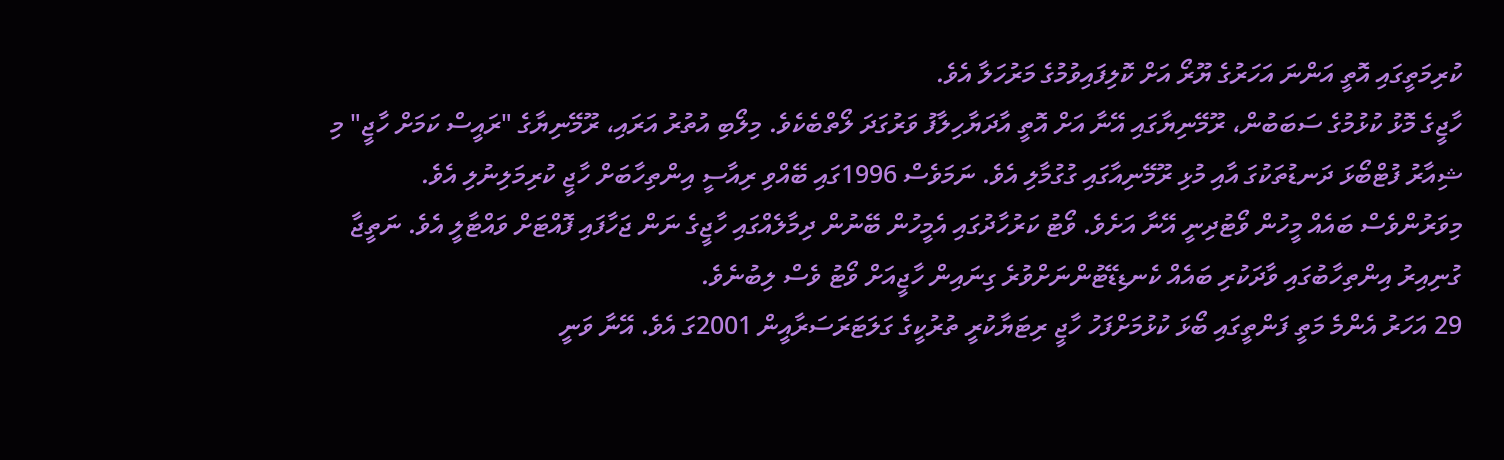ކުރިމަތީގައި އޮތީ އަންނަ އަހަރުގެ ޔޫރޯ އަށް ކޮލިފައިވުމުގެ މަރުހަލާ އެވެ.
ހާޖީގެ މޮޅު ކުޅުމުގެ ސަބަބުން، ރޫމޭނިޔާގައި އޭނާ އަށް އޮތީ އާދަޔާހިލާފު ވަރުގަދަ ލޯތްބެކެވެ. މިލޯބި އުތުރު އަރައި، ރޫމޭނިޔާގެ "ރައީސް ކަމަށް ހާޖީ" މި ޝިއާރު ފުޓްބޯޅަ ދަނޑުތަކުގަ އާއި މުޅި ރޫމޭނިއާގައި ގުގުމާލި އެވެ. ނަމަވެސް 1996ގައި ބޭއްވި ރިއާސީ އިންތިހާބަށް ހާޖީ ކުރިމަލިނުލި އެވެ. މިވަރުންވެސް ބައެއް މީހުން ވޯޓުދިނީ އޭނާ އަށެވެ. ވޯޓު ކަރުހާދުގައި އެމީހުން ބޭނުން ދިމާލެއްގައި ހާޖީގެ ނަން ޖަހާފައި ފޮއްޓަށް ވައްޓާލީ އެވެ. ނަތީޖާ ގުނިއިރު އިންތިހާބުގައި ވާދަކުރި ބައެއް ކެނޑިޑޭޓުންނަށްވުރެ ގިނައިން ހާޖީއަށް ވޯޓު ވެސް ލިބުނެވެ.
29 އަހަރު އެންމެ މަތީ ފަންތީގައި ބޯޅަ ކުޅުމަށްފަހު ހާޖީ ރިޓަޔާކުރީ ތުރުކީގެ ގަލަޓަރަސަރާއީން 2001ގަ އެވެ. އޭނާ ވަނީ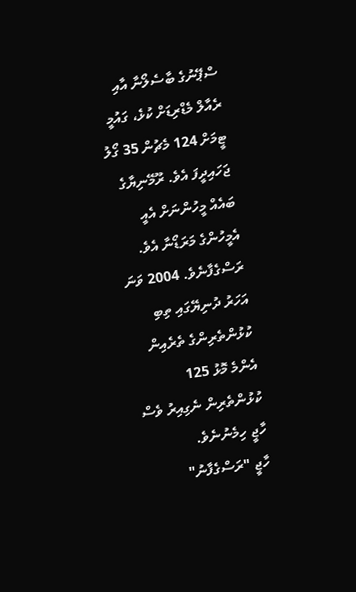ސްޕޭނުގެ ބާސެލޯނާ އާއި ރެއާލް މެޑްރިޑަށް ކުޅެ، ގައުމީ ޓީމަށް 124 މެޗުން 35 ގޯލު ޖަހައިދީފަ އެވެ. ރޫމޭނިޔާގެ ބައެއް މީހުންނަށް އެއީ އެމީހުންގެ މަރަޑޯނާ އެވެ. ރަސްގެފާނެވެ. 2004 ވަނަ އަހަރު ދުނިޔޭގައި ތިބި ކުޅުންތެރިންގެ ތެރެއިން އެންމެ މޮޅު 125 ކުޅުންތެރިން ނެގިއިރު ވެސް ހާޖީ ހިމެނުނެވެ.
ހާޖީ "ރަސްގެފާނު"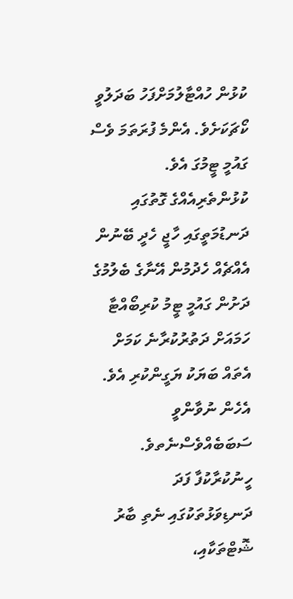ކުޅުން ހުއްޓާލުމަށްފަހު ބަދަލުވީ ކޯޗަކަށެވެ. އެންމެ ފުރަތަމަ ވެސް ގައުމީ ޓީމުގަ އެވެ. ކުޅުންތެރިއެއްގެ ގޮތުގައި ދަނޑުމަތީގައި ހާޖީ ހެދީ ބޭނުން އެއްޗެއް ހެދުމުން އޭނާގެ ބެލުމުގެ ދަށުން ގައުމީ ޓީމު ކުރިބޯއްޓާ ހަމައަށް ދަތުރުކުރާނެ ކަމަށް އެތައް ބަޔަކު ޔަގީންކުރި އެވެ. އެހެން ނުވާންވީ ސަބަބެއްވެސްނެތވެ. ހީނުކުރާކުފާ ފަދަ ދަނޑިވަޅުތަކުގައި ނެތި ބާރު ޝޮޓްތަކާއި،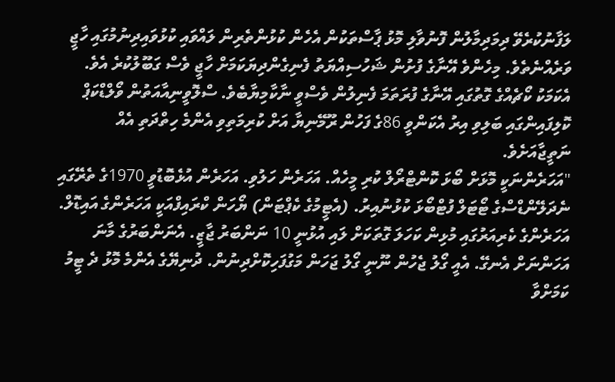ލަފާނުކުރެވޭ ދިމަދިމާލުން ފޮނުވާލި މޮޅު ޕާސްތަކުން އެހެން ކުޅުންތެރިން ލައްވައި ކުޅުވައިދިނުމުގައި ހާޖީ ވަރެއްނެތެވެ. މިހެންވެ އޭނާގެ ފުށުން ޝަހުސިއްޔަތު ފެނިގެންދިޔަކަމަށް ހާޖީ ވެސް ގަބޫލުކުރެ އެވެ. އެކަމަކު ކޯޗެއްގެ ގޮތުގައި އޭނާގެ ފުރަތަމަ ފެނިލުން ވެސްވީ ނާކާމިޔާބެވެ. ސްލޮވީނިއާއަތުން ވޯލްޑްކަޕް ކޮލިފައިންގައި ބަލިވި އިރު އެކަންވީ 86ގެ ފަހުން ރޫމޭނިޔާ އަށް ކުރިމަތިވި އެންމެ ހިތްދަތި އެއް ނަތީޖާއަށެވެ.
"އަހަރެންނަކީ މޮޅަށް ބޯޅަ ކޮންޓްރޯލް ކުރި މީހެއް. އަހަރެން ހަލުވި. އަހަރެން އުޅެބޮޑުވީ 1970ގެ ތެރޭގައި ނެދަލޭންޑްސްގެ ޓޯޓަލް ފުޓްބޯޅަ ކުޅުނުއިރު. (އެޓީމުގެ ކެޕްޓަން) ޔޯހަން ކްރައިފްއަކީ އަހަރެންގެ އައިޑޮލް. އަހަރެންގެ ކެރިއަރުގައި މުޅިން ކަހަލަ ގޮތަކަށް ލައި އުޅުނީ 10 ނަންބަރު ޖާޒީ. އެނަންބަރުގެ މާނަ އަހަންނަށް އެނގޭ. އެއީ ގޯލު ޖެހުން ނޫނީ ގޯލު ޖަހަން މަގުފަހިކޮށްދިނުން. ދުނިޔޭގެ އެންމެ މޮޅު ދެ ޓީމު ކަމަށްވާ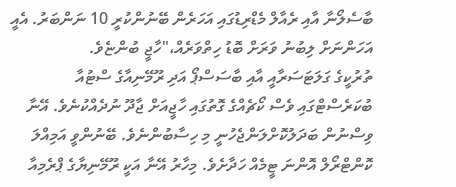ބާސެލޯނާ އާއި ރެއާލް މެޑްރިޑުގައި އަހަރެން ބޭނުންކުރީ 10 ނަންބަރު. އެއީ އަހަންނަށް ލިބުނު ވަރަށް ބޮޑު ހިތްވަރެއް،"ހާޖީ ބުންޏެވެ.
ތުރުކީގެ ގަލަޓަސަރާއީ އާއި ބާސަސްޕޯ އަދި ރޫމޭނިއާގެ ސްޓުއާ ބުކަރެސްޓްގައި ވެސް ކޯޗެއްގެ ގޮތުގައި ހާޖީއަށް ޖާދޫ ނުދެއްކުނެވެ. އޭނާ ވިސްނުން ބަދަލުކޮށްލަންޖެހުނީ މި ހިސާބުންނެވެ. ބޭނުންވީ އަމިއްލަ ކޮންޓްރޯލް އޮންނަ ޓީމެއް ހަދާށެވެ. މިހާރު އޭނާ އަކީ ރޫމޭނިޔާގެ ޕްރެމިއާ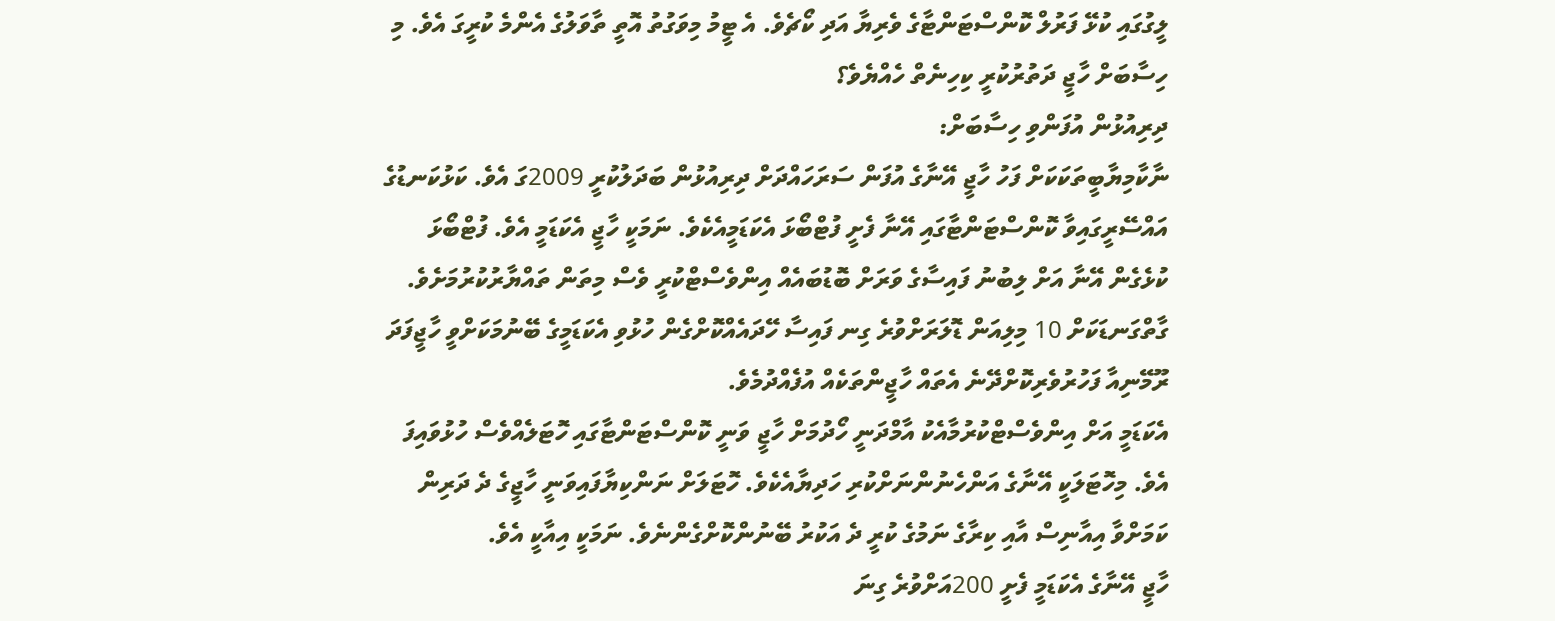ލީގުގައި ކުޅޭ ފަރުލް ކޮންސްޓަންޓާގެ ވެރިޔާ އަދި ކޯޗެވެ. އެ ޓީމު މިވަގުތު އޮތީ ތާވަލުގެ އެންމެ ކުރީގަ އެވެ. މި ހިސާބަށް ހާޖީ ދަތުރުކުރީ ކިހިނެތް ހެއްޔެވެ؟
ދިރިއުޅުން އުފަންވި ހިސާބަށް:
ނާކާމިޔާބީތަކަކަށް ފަހު ހާޖީ އޭނާގެ އުފަން ސަރަހައްދަށް ދިރިއުޅުން ބަދަލުކުރީ 2009ގަ އެވެ. ކަޅުކަނޑުގެ އައްސޭރީގައިވާ ކޮންސްޓަންޓާގައި އޭނާ ފެށީ ފުޓްބޯޅަ އެކަޑަމީއެކެވެ. ނަމަކީ ހާޖީ އެކަޑަމީ އެވެ. ފުޓްބޯޅަ ކުޅެގެން އޭނާ އަށް ލިބުނު ފައިސާގެ ވަރަށް ބޮޑުބައެއް އިންވެސްޓްކުރީ ވެސް މިތަން ތައްޔާރުކުރުމަށެވެ. ގާތްގަނޑަކަށް 10 މިލިއަން ޑޮލަރަށްވުރެ ގިނ ފައިސާ ހޭދައެއްކޮށްގެން ހުޅުވި އެކަޑަމީގެ ބޭނުމަކަށްވީ ހާޖީފަދަ ރޫމޭނިއާ ފަހުރުވެރިކޮށްދޭނެ އެތައް ހާޖީންތަކެއް އުފެއްދުމެވެ.
އެކަޑަމީ އަށް އިންވެސްޓްކުރުމާއެކު އާމްދަނީ ހޯދުމަށް ހާޖީ ވަނީ ކޮންސްޓަންޓާގައި ހޮޓަލެއްވެސް ހުޅުވައިފަ އެވެ. މިހޮޓަލަކީ އޭނާގެ އަންހެނުންނަށްކުރި ހަދިޔާއެކެވެ. ހޮޓަލަށް ނަންކިޔާފައިވަނީ ހާޖީގެ ދެ ދަރިން ކަމަށްވާ އިއާނިސް އާއި ކިރާގެ ނަމުގެ ކުރީ ދެ އަކުރު ބޭނުންކޮށްގެންނެވެ. ނަމަކީ އިއާކީ އެވެ.
ހާޖީ އޭނާގެ އެކަޑަމީ ފެށީ 200އަށްވުރެ ގިނަ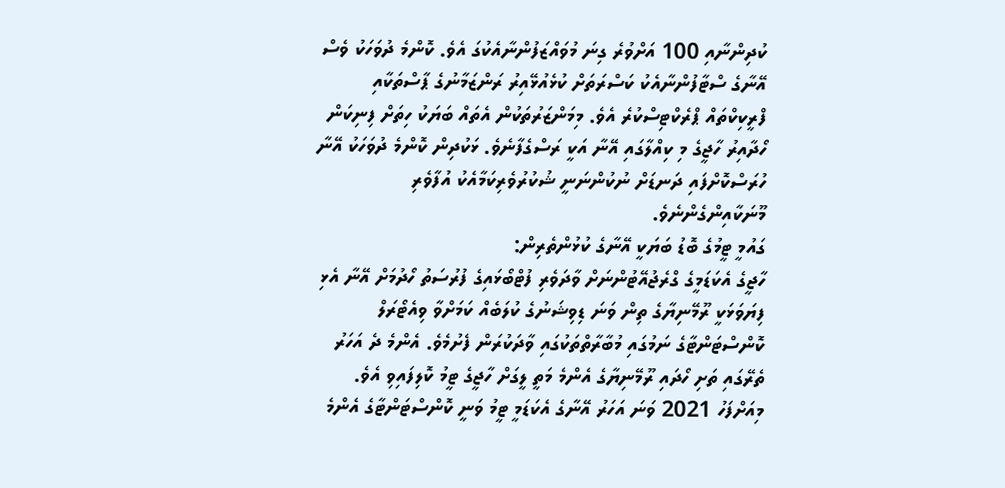ކުދިންނާއި 100 އަށްވުރެ ގިނަ މުވައްޒަފުންނާއެކުގަ އެވެ. ކޮންމެ ދުވަހަކު ވެސް އޭނާގެ ސްޓާފުންނާއެކު ކަސްރަތަށް ކުޅެއުޅޭއިރު ރަންޒަމާނުގެ ޕާސްތަކާއި ފްރީކިކްތައް ޕްރެކްޓިސްކުރެ އެވެ. މިމަންޒަރުތަކުން އެތައް ބަޔަކު ހިތަށް ފިނިކަން ހޯދާއިރު ހާޖީގެ މި ކިއްލާގައި އޭނާ އަކީ ރަސްގެފާނެވެ. ޅަކުދިން ކޮންމެ ދުވަހަކު އޭނާ ހުރަސްކޮށްފައި ދަނޑަށް ނުކުންނަނީ ޝުކުރުވެރިކަމާއެކު އުފާވެރި މޫނަކާއިންގެންނެވެ.
ގައުމީ ޓީމުގެ ބޮޑު ބަޔަކީ އޭނާގެ ކުޅުންތެރިން:
ހާޖީގެ އެކަޑަމީގެ ގްރެޖުއޭޓުންނަށް ވާދަވެރި ފުޓްބޯޅައިގެ ފުރުސަތު ހޯދުމަށް އޭނާ އެޅި ފިޔަވަޅަކީ ރޫމޭނިޔާގެ ތިން ވަނަ ޑިވިޝަނުގެ ކުލަބެއް ކަމަށްވާ ވިއެޓޯރަލް ކޮންސްޓަންޓާގެ ނަމުގައި މުބާރާތްތަކުގައި ވާދަކުރަން ފެށުމެވެ. އެންމެ ދެ އަހަރު ތެރޭގައި ތަށި ހޯދައި ރޫމޭނިޔާގެ އެންމެ މަތީ ލީގަށް ހާޖީގެ ޓީމު ކޮލިފައިވި އެވެ. މިއަށްފަހު 2021 ވަނަ އަހަރު އޭނާގެ އެކަޑަމީ ޓީމު ވަނީ ކޮންސްޓަންޓާގެ އެންމެ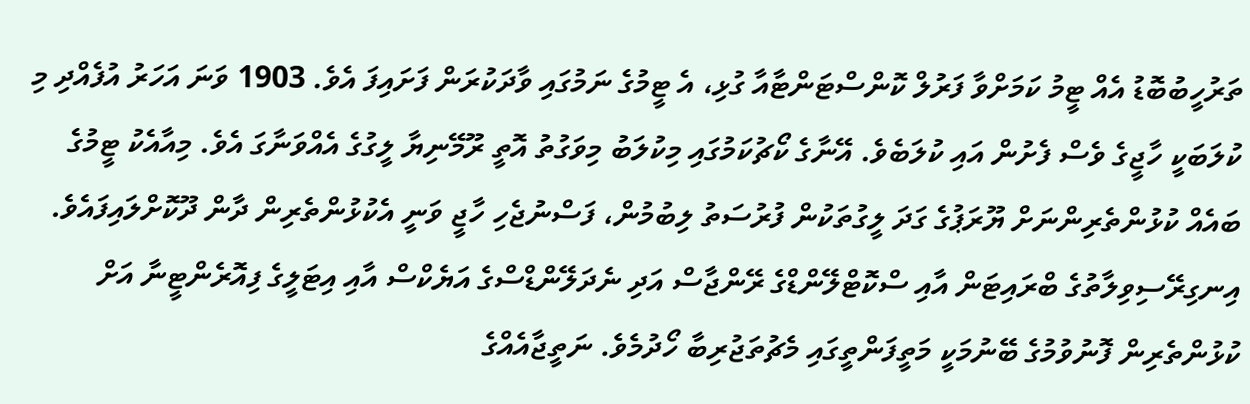ތަރުހީބުބޮޑު އެއް ޓީމު ކަމަށްވާ ފަރުލް ކޮންސްޓަންޓާއާ ގުޅި، އެ ޓީމުގެ ނަމުގައި ވާދަކުރަން ފަށައިފަ އެވެ. 1903 ވަނަ އަހަރު އުފެއްދި މި ކުލަބަކީ ހާޖީގެ ވެސް ފެށުން އައި ކުލަބެވެ. އޭނާގެ ކޯޗުކަމުގައި މިކުލަބު މިވަގުތު އޮތީ ރޫމޭނިޔާ ލީގުގެ އެއްވަނާގަ އެވެ. މިއާއެކު ޓީމުގެ ބައެއް ކުޅުންތެރިންނަށް ޔޫރަޕުގެ ގަދަ ލީގުތަކުން ފުރުސަތު ލިބުމުން، ފަސްނުޖެހި ހާޖީ ވަނީ އެކުޅުންތެރިން ދާން ދޫކޮށްލައިފައެވެ. އިނގިރޭސިވިލާތުގެ ބްރައިޓަން އާއި ސްކޮޓްލޭންޑްގެ ރޭންޖާސް އަދި ނެދަލޭންޑްސްގެ އަޔެކްސް އާއި އިޓަލީގެ ފިއޮރެންޓީނާ އަށް ކުޅުންތެރިން ފޮނުވުމުގެ ބޭނުމަކީ މަތީފަންތީގައި މެޗުތަޖުރިބާ ހޯދުމެވެ. ނަތީޖާއެއްގެ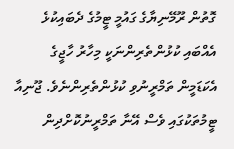ގޮތުން ރޫމޭނިޔާގެ ގައުމީ ޓީމުގެ ދެބައިކުޅެ އެއްބައި ކުޅުންތެރިންނަކީ މިހާރު ހާޖީގެ އެކަޑަމީން ތަމްރީނުވި ކުޅުންތެރިންނެވެ. ޖޫނިއާ ޓީމުތަކުގައި ވެސް އޭނާ ތަމްރީނުކޮށްދިން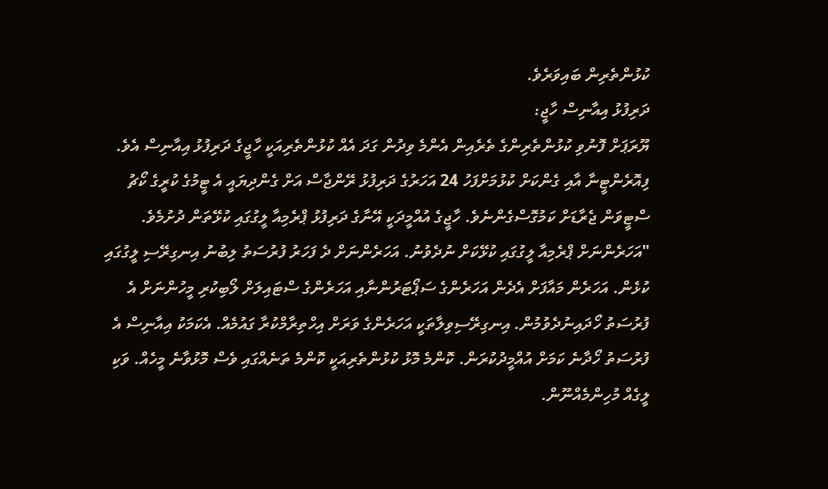ކުޅުންތެރިން ބައިވަރެވެ.
ދަރިފުޅު އިއާނިސް ހާޖީ:
ޔޫރަޕަށް ފޮނުވި ކުޅުންތެރިންގެ ތެރެއިން އެންމެ ވިދުން ގަދަ އެއް ކުޅުންތެރިއަކީ ހާޖީގެ ދަރިފުޅު އިއާނިސް އެވެ. ފިއޮރެންޓީނާ އާއި ގެންކަށް ކުޅުމަށްފަހު 24 އަހަރުގެ ދަރިފުޅު ރޭންޖާސް އަށް ގެންދިޔައީ އެ ޓީމުގެ ކުރީގެ ކޯޗު ސްޓީވަން ޖެރާޑަށް ކަމުގޮސްގެންނެވެ. ހާޖީގެ އުއްމީދަކީ އޭނާގެ ދަރިފުޅު ޕްރެމިއާ ލީގުގައި ކުޅޭތަން ދުށުމެވެ.
"އަހަރެންނަށް ޕްރެމިއާ ލީގުގައި ކުޅޭކަށް ނުދެވުނު. އަހަރެންނަށް ދެ ފަހަރު ފުރުސަތު ލިބުނު އިނގިރޭސި ލީގުގައި ކުޅެން. އަހަރެން މައާފަށް އެދެން އަހަރެންގެ ސަޕޯޓަރުންނާއި އަހަރެންގެ ސްޓައިލަށް ލޯބިކުރި މީހުންނަށް އެ ފުރުސަތު ހޯދައިނުދެވުމުން. އިނގިރޭސިވިލާތަކީ އަހަރެންގެ ވަރަށް އިހްތިރާމްކުރާ ގައުމެއް. އެކަމަކު އިއާނިސް އެ ފުރުސަތު ހޯދާނެ ކަމަށް އުއްމީދުކުރަން. ކޮންމެ މޮޅު ކުޅުންތެރިއަކީ ކޮންމެ ތަނެއްގައި ވެސް މޮޅުވާނެ މީހެއް. ވަކި ލީގެއް މުހިންމެއްނޫން.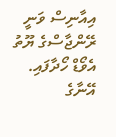އިއާނިސް ވަނީ ރޭންޖާސްގެ ޔޫތު އެވޯޑް ހޯދާފައި. އޭނާގެ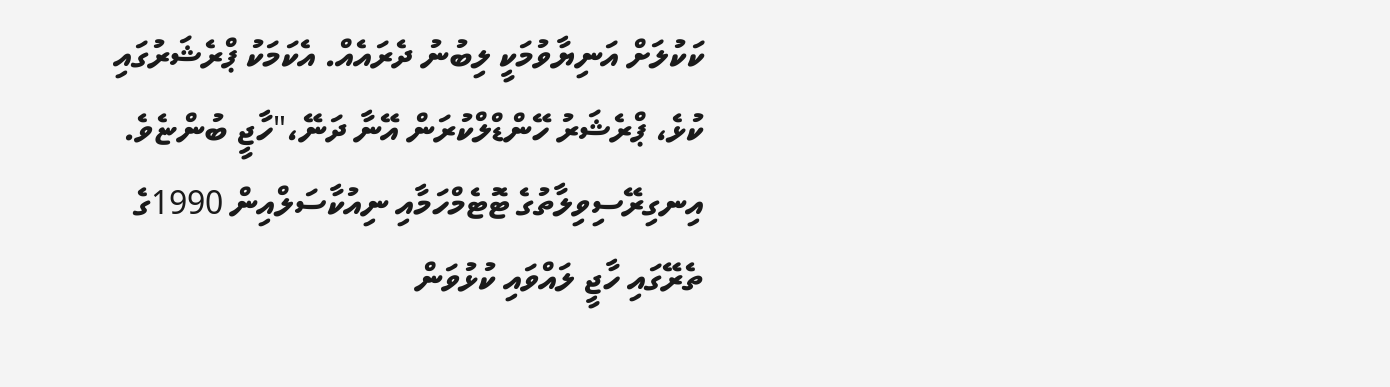ކަކުލަށް އަނިޔާވުމަކީ ލިބުނު ދެރައެއް. އެކަމަކު ޕްރެޝަރުގައި ކުޅެ، ޕްރެޝަރު ހޭންޑްލްކުރަން އޭނާ ދަނޭ،"ހާޖީ ބުންޏެވެ.
އިނގިރޭސިވިލާތުގެ ޓޮޓެމްހަމާއި ނިއުކާސަލްއިން 1990ގެ ތެރޭގައި ހާޖީ ލައްވައި ކުޅުވަން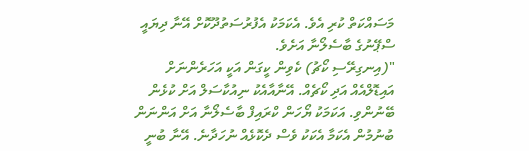މަސައްކަތް ކުރި އެވެ. އެކަމަކު އެފުރުސަތުދޫކޮށް އޭނާ ދިޔައީ ސްޕޭނުގެ ބާސެލޯނާ އަށެވެ.
"(އިނގިރޭސި ކޯޗު) ކެވިން ކީގަން އަކީ އަހަރެންނަށް އައިޑޮލްއެއް އަދި ކޯޗެއް. އޭނާއާއެކު ނިއުކާސަލް އަށް ކުޅެން ބޭނުންވި. އަކަމަކު ޔޯހަން ކްރައިފް ބާސެލޯނާ އަށް އަންނަން ބުނުމުން އެކަމާ އެކަކު ވެސް ދެކޮޅެއް ނުހަދާނެ. އޭނާ ބުނީ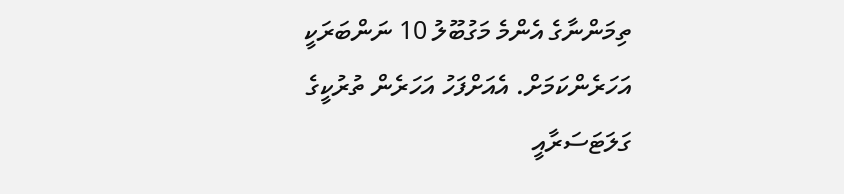ތިމަންނާގެ އެންމެ މަގުބޫލު 10 ނަންބަރަކީ އަހަރެންކަމަށް. އެއަށްފަހު އަހަރެން ތުރުކީގެ ގަލަޓަސަރާއީ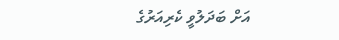އަށް ބަދަލުވީ ކެރިއަރުގެ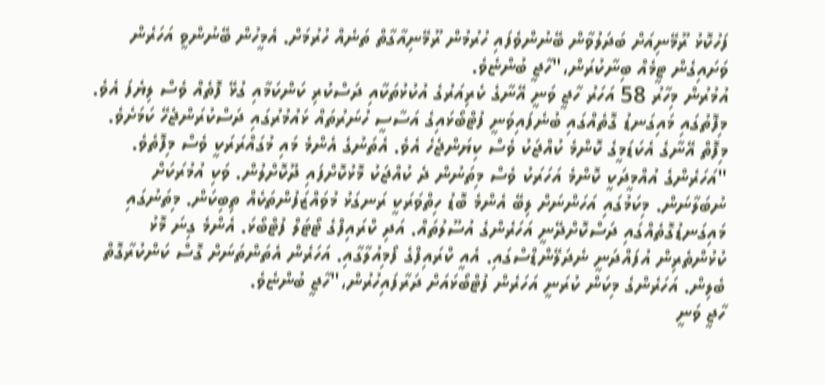ފަހުކޮޅު ރޫމޭނިއަށް ބަދަލުވާން ބޭނުންވެފައި ހުރުމުން ރޫމޭނިއާގާތް ތަނެއް ހުރުމަށް. އެމީހުން ބޭނުންވީ އަހަރެން ވަށައިގެން ޓީމެއް ބިނާކުރަން،"ހާޖީ ބުންޏެވެ.
އުމުރުން މިހާރު 58 އަހަރު ހާޖީ ވަނީ އޭނާގެ ކެރިއަރުގެ އުކުޅުތަކާއި ދަސްކުރި ކަންކަމާއި ގުޅޭ ފޮތެއް ވެސް ލިޔެފަ އެވެ. މިފޮތުގައި މައިގަނޑު ގޮތެއްގައި ބުނެފައިވަނީ ފުޓްބޯޅައިގެ އަސާސީ ހުނަރުތައް ޅައުމުރުގައި ދަސްކުރަންޖެހޭ ކަމަށެވެ. މިފޮތް އޭނާގެ އެކަޑަމީގެ ކޮންމެ ކުއްޖަކު ވެސް ކިޔަންޖެހެ އެވެ. އެތަނުގެ އެންމެ މައި މުގައްރަރަކީ ވެސް މިފޮތެވެ.
"އަހަރެންގެ އުއްމީދަކީ ކޮންމެ އަހަރަކު ވެސް މިތަނުން ދެ ކުއްޖަކު މޮޅުކޮށްފައި ދޫކޮށްލުން. ވަކި އުމުރަކަށް ނުބަލާނަން. މިކަމުގައި އަހަންނަށް ލިބޭ އެންމެ ބޮޑު ހިތްވަރަކީ ރަނގަޅު މުވައްޒަފުންތަކެއް ތިބިކަން. މިތަނުގައި މައިގަނޑުގޮތެއްގައި ދަސްކޮށްދޭނީ އަހަރެންގެ އުސޫލުތައް. އަދި ކްރައިފްގެ ޓޯޓަލް ފުޓްބޯޅަ. އެންމެ ގިނަ މޮޅު ކުޅުންތެރިން އުފައްދަނީ ނެދަލޭންޑްސްގައި. އެއީ ކްރައިފްގެ ފޯމިއުލާގާއި. އަހަރެން އެތަންތަނަށް ގޮސް ކަންކުރާގޮތް ބެލިން. އަހަރެންގެ މިކަން ކުރަނީ އަހަރެން ފުޓްބޯޅައަށް ދަރާފައިހުރުން،"ހާޖީ ބުންޏެވެ.
ހާޖީ ވަނީ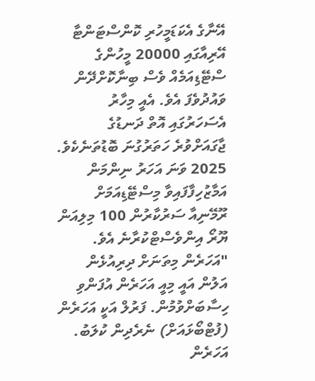އޭނާގެ އެކަޑަމީހުރި ކޮންސްޓަންޓާ އޭރިއާގައި 20000 މީހުންގެ ސްޓޭޑިއަމެއް ވެސް ބިނާކޮށްދޭން ވައުދުވެފަ އެވެ. އެއީ މިހާރު އެސަހަރުގައި އޮތް ދަނޑުގެ ޖާގައަށްވުރެ ހަތަރުގުނަ ބޮޑުތަނެކެވެ. 2025 ވަނަ އަހަރު ނިންމަން އަމާޒުހިފާފައިވާ މިސްޓޭޑިއަމަށް ރޫމޭނިއާ ސަރުކާރުން 100 މިލިއަން ޔޫރޯ އިންވެސްޓްކުރާނެ އެވެ.
"އަހަރެން މިތަނަށް ދިރިއުޅެން އަލުން އައީ މިއީ އަހަރެން އުފަންވި ހިސާބަށްވުމުން. ފަރުލް އަކީ އަހަރެން (ފުޓްބޯޅައަށް) ނެރެދިން ކުލަބު. އަހަރެން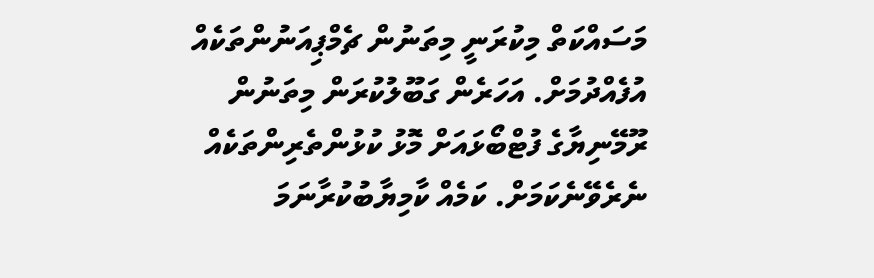މަސައްކަތް މިކުރަނީ މިތަނުން ޗެމްޕިއަނުންތަކެއް އުފެއްދުމަށް. އަހަރެން ގަބޫލުކުރަން މިތަނުން ރޫމޭނިޔާގެ ފުޓްބޯޅައަށް މޮޅު ކުޅުންތެރިންތަކެއް ނެރެވޭނެކަމަށް. ކަމެއް ކާމިޔާބުކުރާނަމަ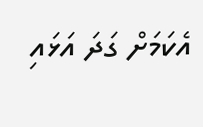އެކަމަށް ގަދަ އަޅައި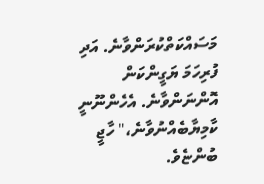މަސައްކަތްކުރަންވާނެ. އަދި ފުރިހަމަ ޔަގީންކަން އޮންނަންވާނެ. އެހެންނޫނީ ކާމިޔާބެއްނުވާނެ،" ހާޖީ ބުންޏެވެ.